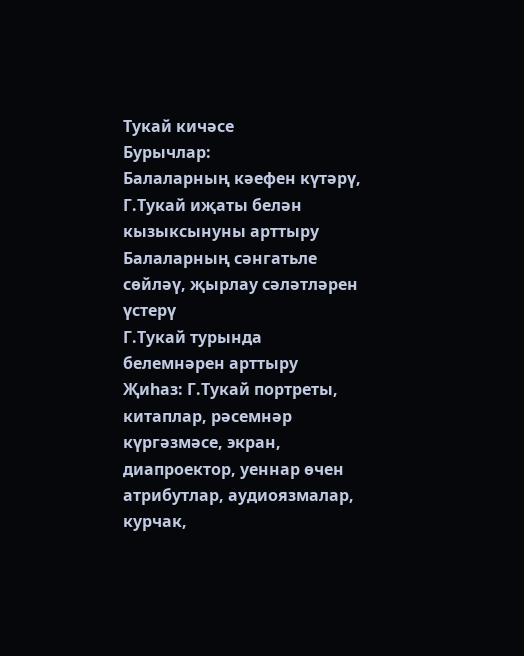Тукай кичәсе
Бурычлар:
Балаларның кәефен күтәрү, Г.Тукай иҗаты белән кызыксынуны арттыру
Балаларның сәнгатьле сөйләү, җырлау сәләтләрен үстерү
Г.Тукай турында белемнәрен арттыру
Җиһаз: Г.Тукай портреты, китаплар, рәсемнәр күргәзмәсе, экран, диапроектор, уеннар өчен атрибутлар, аудиоязмалар, курчак,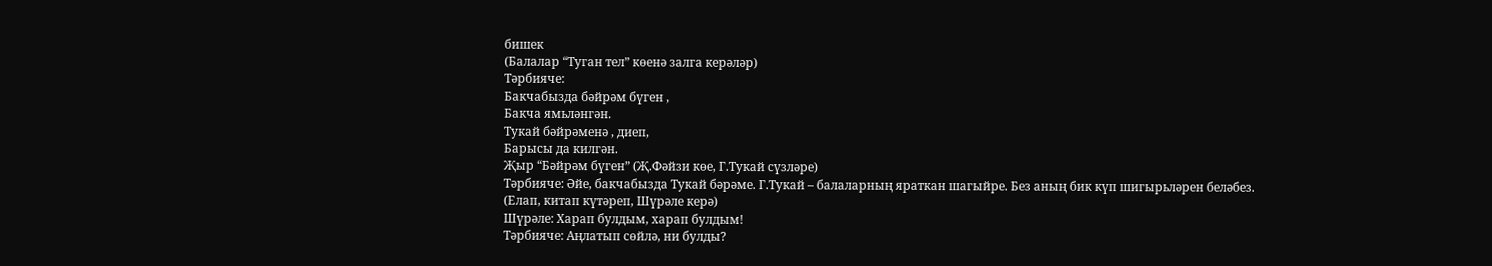бишек
(Балалар “Туган тел” көенә залга керәләр)
Тәрбияче:
Бакчабызда бәйрәм бүген ,
Бакча ямьләнгән.
Тукай бәйрәменә , диеп,
Барысы да килгән.
Җыр “Бәйрәм бүген” (Җ.Фәйзи көе, Г.Тукай сүзләре)
Тәрбияче: Әйе, бакчабызда Тукай бәрәме. Г.Тукай – балаларның яраткан шагыйре. Без аның бик күп шигырьләрен беләбез.
(Елап, китап күтәреп, Шүрәле керә)
Шүрәле: Харап булдым, харап булдым!
Тәрбияче: Аңлатып сөйлә, ни булды?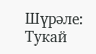Шүрәле: Тукай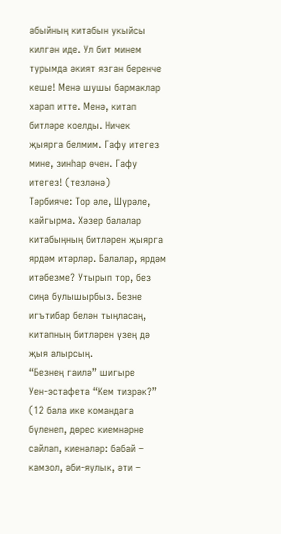абыйның китабын укыйсы килгән иде. Ул бит минем турымда әкият язган беренче кеше! Менә шушы бармаклар харап итте. Менә, китап битләре коелды. Ничек җыярга белмим. Гафу итегез мине, зинһар өчен. Гафу итегез! (тезләнә)
Тәрбияче: Тор әле, Шүрәле, кайгырма. Хәзер балалар китабыңның битләрен җыярга ярдәм итәрләр. Балалар, ярдәм итәбезме? Утырып тор, без сиңа булышырбыз. Безне игътибар белән тыңласаң, китапның битләрен үзең дә җыя алырсың.
“Безнең гаилә” шигыре
Уен-эстафета “Кем тизрәк?” (12 бала ике командага бүленеп, дөрес киемнәрне сайлап, киенәләр: бабай – камзол, әби-яулык, әти –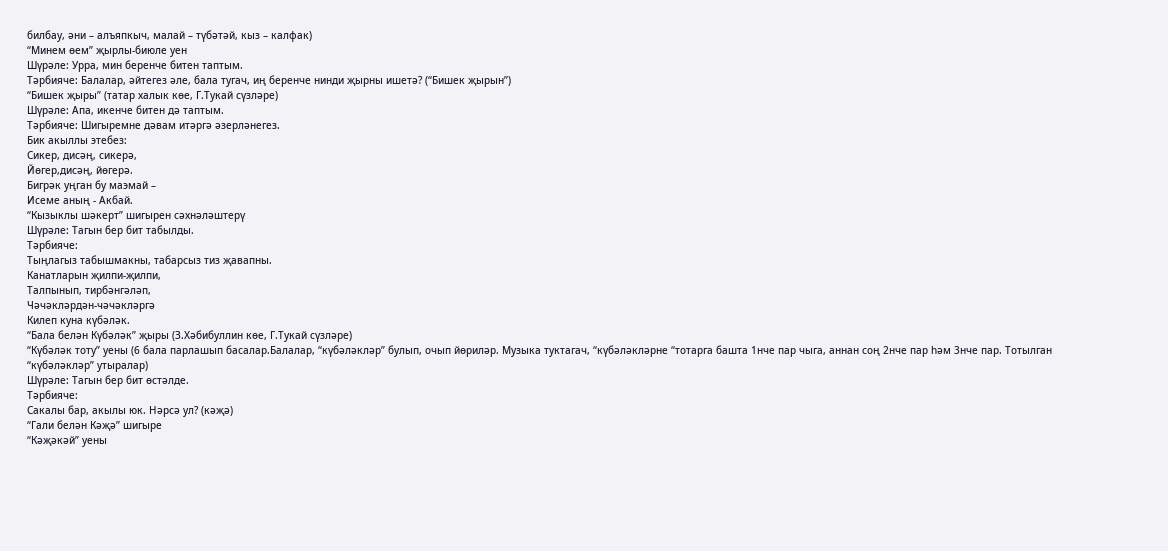билбау, әни – алъяпкыч, малай – түбәтәй, кыз – калфак)
“Минем өем” җырлы-биюле уен
Шүрәле: Урра, мин беренче битен таптым.
Тәрбияче: Балалар, әйтегез әле, бала тугач, иң беренче нинди җырны ишетә? (“Бишек җырын”)
“Бишек җыры” (татар халык көе, Г.Тукай сүзләре)
Шүрәле: Апа, икенче битен дә таптым.
Тәрбияче: Шигыремне дәвам итәргә әзерләнегез.
Бик акыллы этебез:
Сикер, дисәң, сикерә,
Йөгер,дисәң, йөгерә.
Бигрәк уңган бу маэмай –
Исеме аның - Акбай.
“Кызыклы шәкерт” шигырен сәхнәләштерү
Шүрәле: Тагын бер бит табылды.
Тәрбияче:
Тыңлагыз табышмакны, табарсыз тиз җавапны.
Канатларын җилпи-җилпи,
Талпынып, тирбәнгәләп,
Чәчәкләрдән-чәчәкләргә
Килеп куна күбәләк.
“Бала белән Күбәләк” җыры (З.Хәбибуллин көе, Г.Тукай сүзләре)
“Күбәләк тоту” уены (6 бала парлашып басалар.Балалар, “күбәләкләр” булып, очып йөриләр. Музыка туктагач, “күбәләкләрне “тотарга башта 1нче пар чыга, аннан соң 2нче пар һәм 3нче пар. Тотылган “күбәләкләр” утыралар)
Шүрәле: Тагын бер бит өстәлде.
Тәрбияче:
Сакалы бар, акылы юк. Нәрсә ул? (кәҗә)
“Гали белән Кәҗә” шигыре
“Кәҗәкәй” уены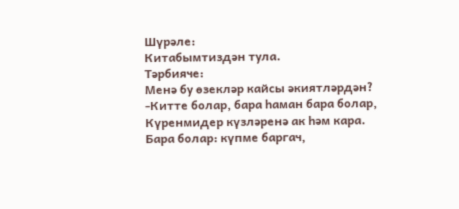Шүрәле:
Китабымтиздән тула.
Тәрбияче:
Менә бу өзекләр кайсы әкиятләрдән?
-Китте болар, бара һаман бара болар,
Күренмидер күзләренә ак һәм кара.
Бара болар: күпме баргач,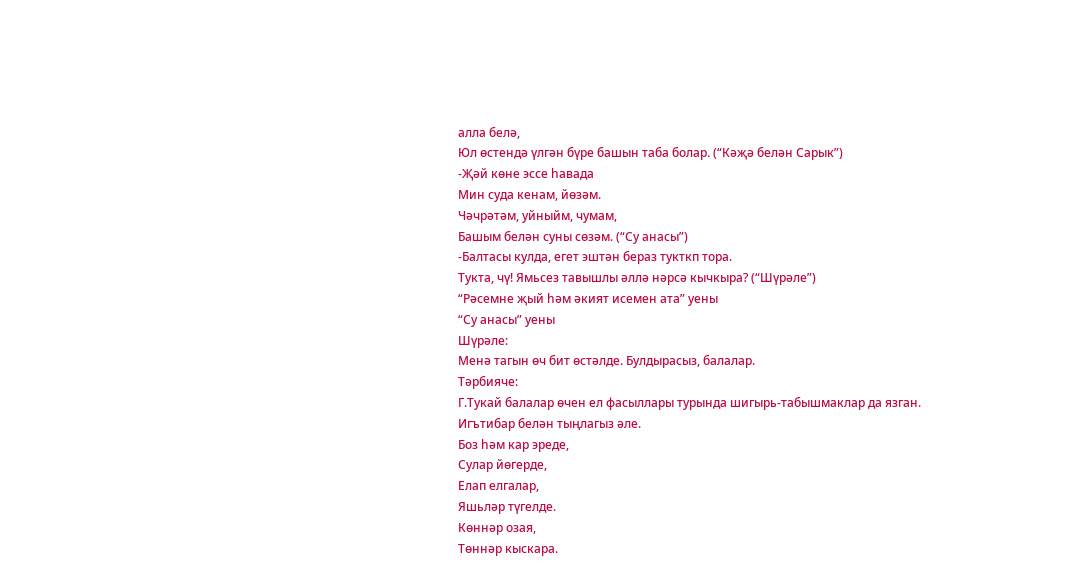алла белә,
Юл өстендә үлгән бүре башын таба болар. (“Кәҗә белән Сарык”)
-Җәй көне эссе һавада
Мин суда кенам, йөзәм.
Чәчрәтәм, уйныйм, чумам,
Башым белән суны сөзәм. (“Су анасы”)
-Балтасы кулда, егет эштән бераз тукткп тора.
Тукта, чү! Ямьсез тавышлы әллә нәрсә кычкыра? (“Шүрәле”)
“Рәсемне җый һәм әкият исемен ата” уены
“Су анасы” уены
Шүрәле:
Менә тагын өч бит өстәлде. Булдырасыз, балалар.
Тәрбияче:
Г.Тукай балалар өчен ел фасыллары турында шигырь-табышмаклар да язган. Игътибар белән тыңлагыз әле.
Боз һәм кар эреде,
Сулар йөгерде,
Елап елгалар,
Яшьләр түгелде.
Көннәр озая,
Төннәр кыскара.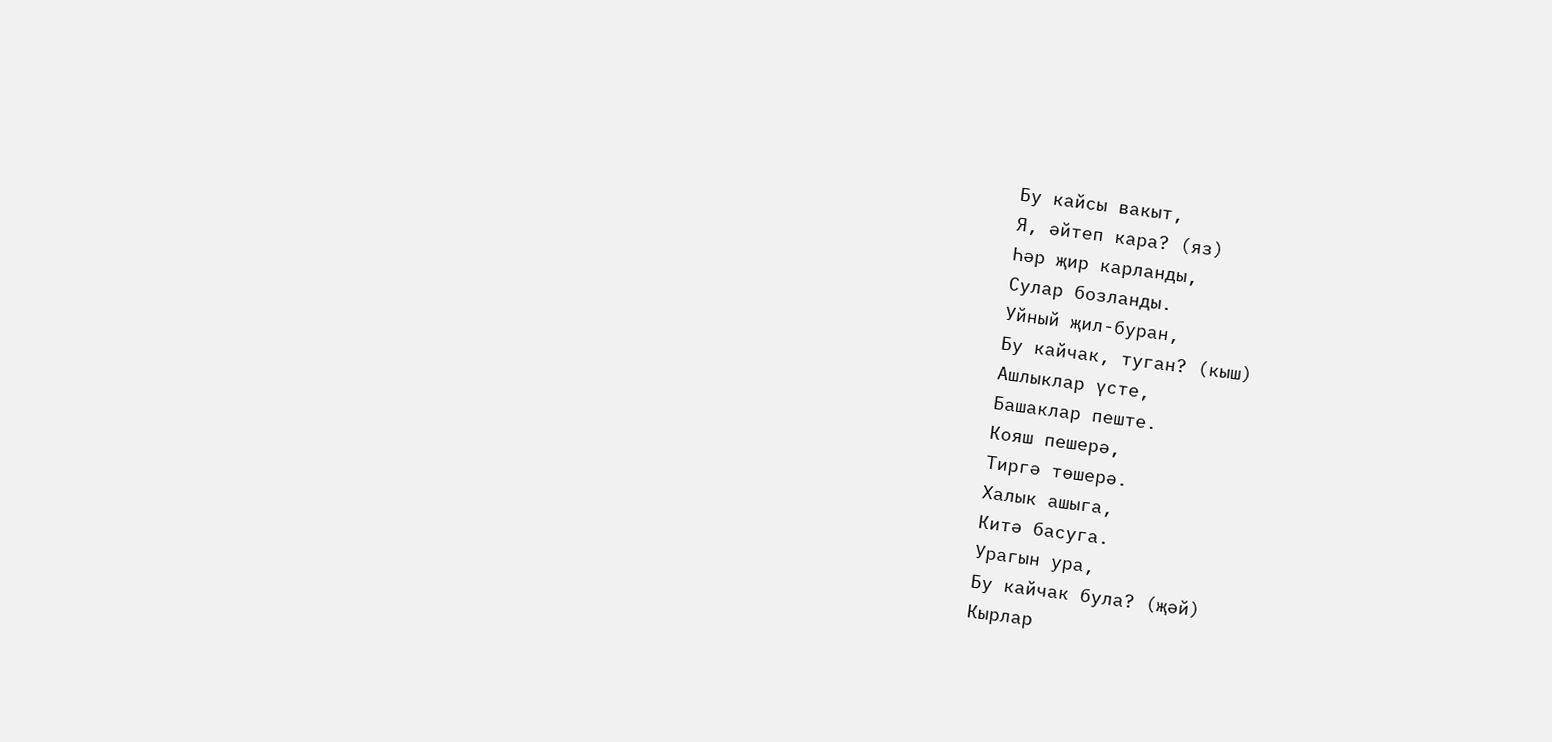Бу кайсы вакыт,
Я, әйтеп кара? (яз)
Һәр җир карланды,
Сулар бозланды.
Уйный җил-буран,
Бу кайчак, туган? (кыш)
Ашлыклар үсте,
Башаклар пеште.
Кояш пешерә,
Тиргә төшерә.
Халык ашыга,
Китә басуга.
Урагын ура,
Бу кайчак була? (җәй)
Кырлар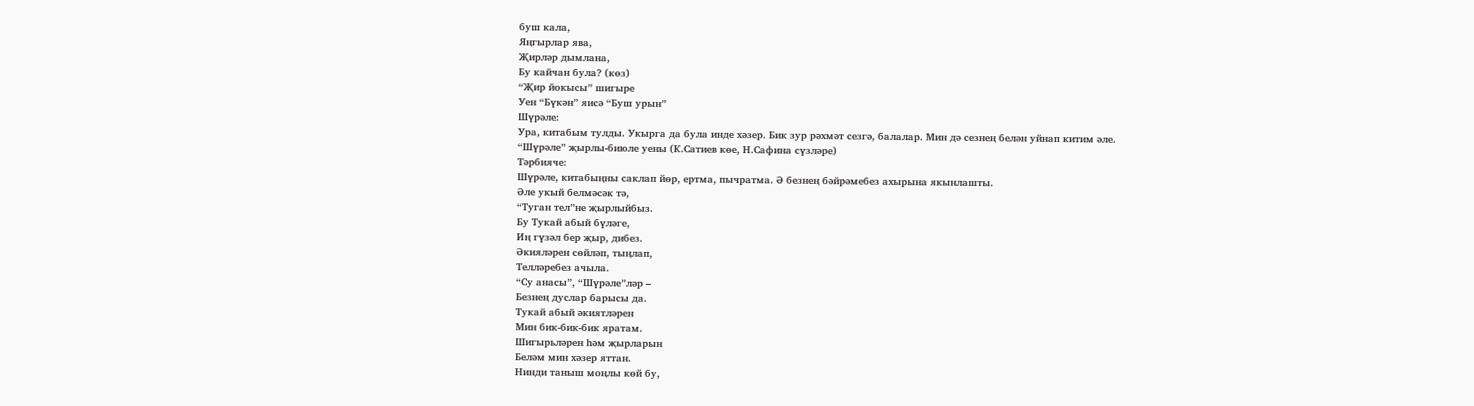буш кала,
Яңгырлар ява,
Җирләр дымлана,
Бу кайчан була? (көз)
“Җир йокысы” шигыре
Уен “Бүкән” яисә “Буш урын”
Шүрәле:
Ура, китабым тулды. Укырга да була инде хәзер. Бик зур рәхмәт сезгә, балалар. Мин дә сезнең белән уйнап китим әле.
“Шүрәле” җырлы-биюле уены (К.Сатиев көе, Н.Сафина сүзләре)
Тәрбияче:
Шүрәле, китабыңны саклап йөр, ертма, пычратма. Ә безнең бәйрәмебез ахырына якынлашты.
Әле укый белмәсәк тә,
“Туган тел”не җырлыйбыз.
Бу Тукай абый бүләге,
Иң гүзәл бер җыр, дибез.
Әкияләрен сөйләп, тыңлап,
Телләребез ачыла.
“Су анасы”, “Шүрәле”ләр –
Безнең дуслар барысы да.
Тукай абый әкиятләрен
Мин бик-бик-бик яратам.
Шигырьләрен һәм җырларын
Беләм мин хәзер яттан.
Нинди таныш моңлы көй бу,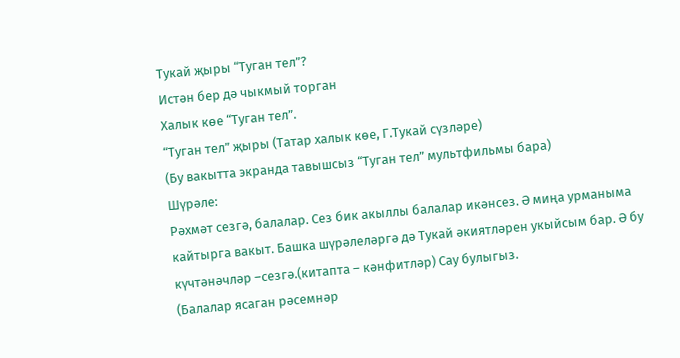Тукай җыры “Туган тел”?
Истән бер дә чыкмый торган
Халык көе “Туган тел”.
“Туган тел” җыры (Татар халык көе, Г.Тукай сүзләре)
(Бу вакытта экранда тавышсыз “Туган тел” мультфильмы бара)
Шүрәле:
Рәхмәт сезгә, балалар. Сез бик акыллы балалар икәнсез. Ә миңа урманыма кайтырга вакыт. Башка шүрәлеләргә дә Тукай әкиятләрен укыйсым бар. Ә бу күчтәнәчләр –сезгә.(китапта – кәнфитләр) Сау булыгыз.
(Балалар ясаган рәсемнәр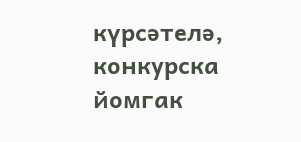күрсәтелә, конкурска йомгак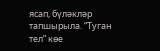ясап, бүләкләр тапшырыла. “Туган тел” көе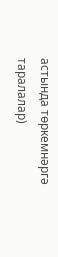астында төркемнәргә таралалар)